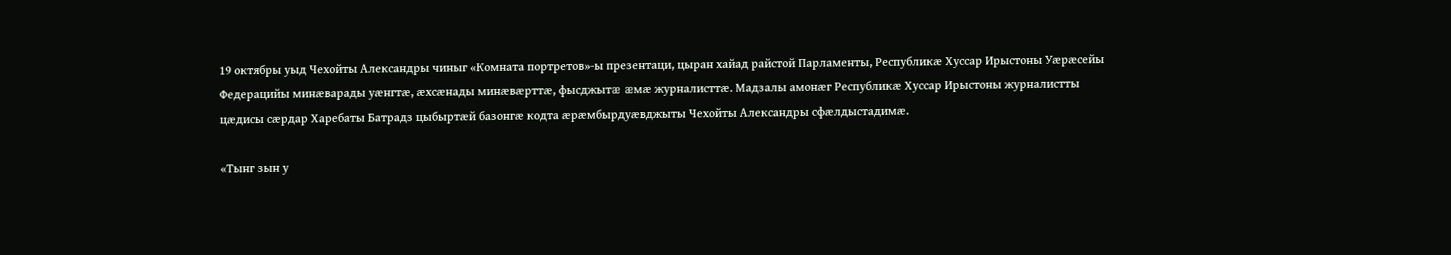19 октябры уыд Чехойты Александры чиныг «Комната портретов»-ы презентаци, цыран хайад райстой Парламенты, Республикæ Хуссар Ирыстоны Уæрæсейы Федерацийы минæварады уæнгтæ, æхсæнады минæвæрттæ, фысджытæ æмæ журналисттæ. Мадзалы амонæг Республикæ Хуссар Ирыстоны журналистты цæдисы сæрдар Харебаты Батрадз цыбыртæй базонгæ кодта æрæмбырдуæвджыты Чехойты Александры сфæлдыстадимæ.

«Тынг зын у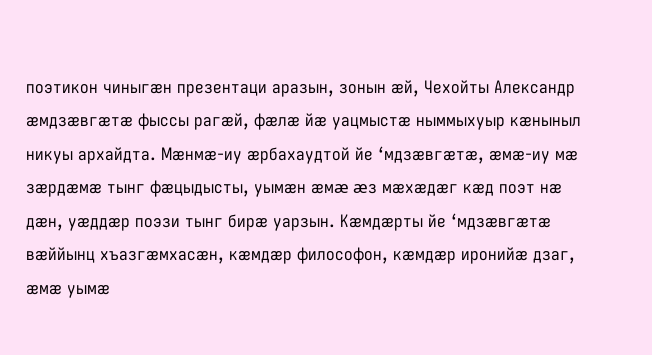поэтикон чиныгæн презентаци аразын, зонын æй, Чехойты Александр æмдзæвгæтæ фыссы рагæй, фæлæ йæ уацмыстæ ныммыхуыр кæныныл никуы архайдта. Мæнмæ-иу æрбахаудтой йе ‘мдзæвгæтæ, æмæ-иу мæ зæрдæмæ тынг фæцыдысты, уымæн æмæ æз мæхæдæг кæд поэт нæ дæн, уæддæр поэзи тынг бирæ уарзын. Кæмдæрты йе ‘мдзæвгæтæ вæййынц хъазгæмхасæн, кæмдæр философон, кæмдæр иронийæ дзаг, æмæ уымæ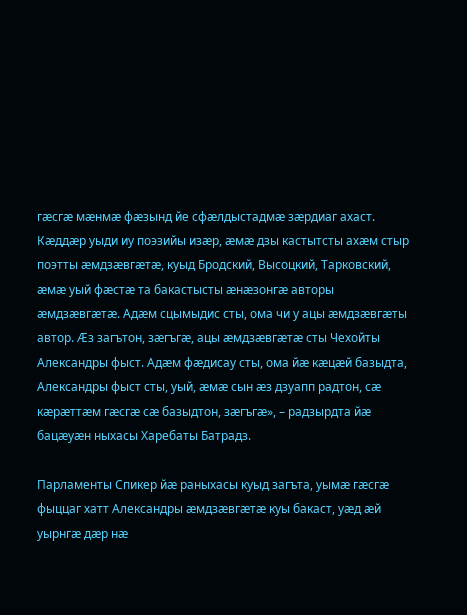гæсгæ мæнмæ фæзынд йе сфæлдыстадмæ зæрдиаг ахаст. Кæддæр уыди иу поэзийы изæр, æмæ дзы кастытсты ахæм стыр поэтты æмдзæвгæтæ, куыд Бродский, Высоцкий, Тарковский, æмæ уый фæстæ та бакастысты æнæзонгæ авторы æмдзæвгæтæ. Адæм сцымыдис сты, ома чи у ацы æмдзæвгæты автор. Æз загътон, зæгъгæ, ацы æмдзæвгæтæ сты Чехойты Александры фыст. Адæм фæдисау сты, ома йæ кæцæй базыдта, Александры фыст сты, уый, æмæ сын æз дзуапп радтон, сæ кæрæттæм гæсгæ сæ базыдтон, зæгъгæ», – радзырдта йæ бацæуæн ныхасы Харебаты Батрадз.

Парламенты Спикер йæ раныхасы куыд загъта, уымæ гæсгæ фыццаг хатт Александры æмдзæвгæтæ куы бакаст, уæд æй уырнгæ дæр нæ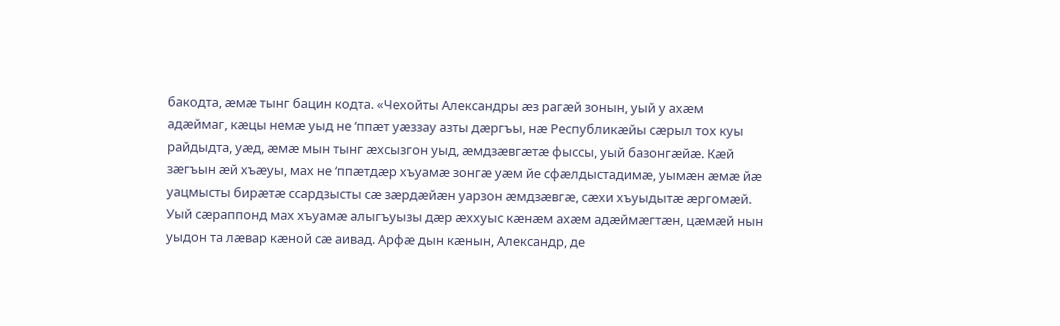бакодта, æмæ тынг бацин кодта. «Чехойты Александры æз рагæй зонын, уый у ахæм адæймаг, кæцы немæ уыд не ‘ппæт уæззау азты дæргъы, нæ Республикæйы сæрыл тох куы райдыдта, уæд, æмæ мын тынг æхсызгон уыд, æмдзæвгæтæ фыссы, уый базонгæйæ. Кæй зæгъын æй хъæуы, мах не ‘ппæтдæр хъуамæ зонгæ уæм йе сфæлдыстадимæ, уымæн æмæ йæ уацмысты бирæтæ ссардзысты сæ зæрдæйæн уарзон æмдзæвгæ, сæхи хъуыдытæ æргомæй. Уый сæраппонд мах хъуамæ алыгъуызы дæр æххуыс кæнæм ахæм адæймæгтæн, цæмæй нын уыдон та лæвар кæной сæ аивад. Арфæ дын кæнын, Александр, де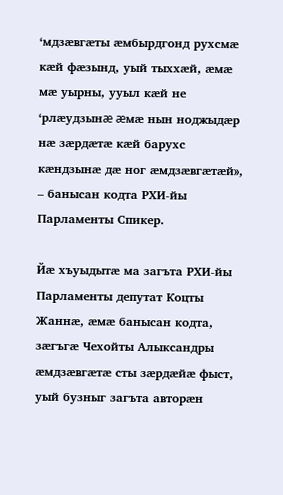‘мдзæвгæты æмбырдгонд рухсмæ кæй фæзынд, уый тыххæй, æмæ мæ уырны, ууыл кæй не ‘рлæудзынæ æмæ нын ноджыдæр нæ зæрдæтæ кæй барухс кæндзынæ дæ ног æмдзæвгæтæй», – банысан кодта РХИ-йы Парламенты Спикер.

Йæ хъуыдытæ ма загъта РХИ-йы Парламенты депутат Коцты Жаннæ, æмæ банысан кодта, зæгъгæ Чехойты Алыксандры æмдзæвгæтæ сты зæрдæйæ фыст, уый бузныг загъта авторæн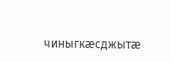чиныгкæсджытæ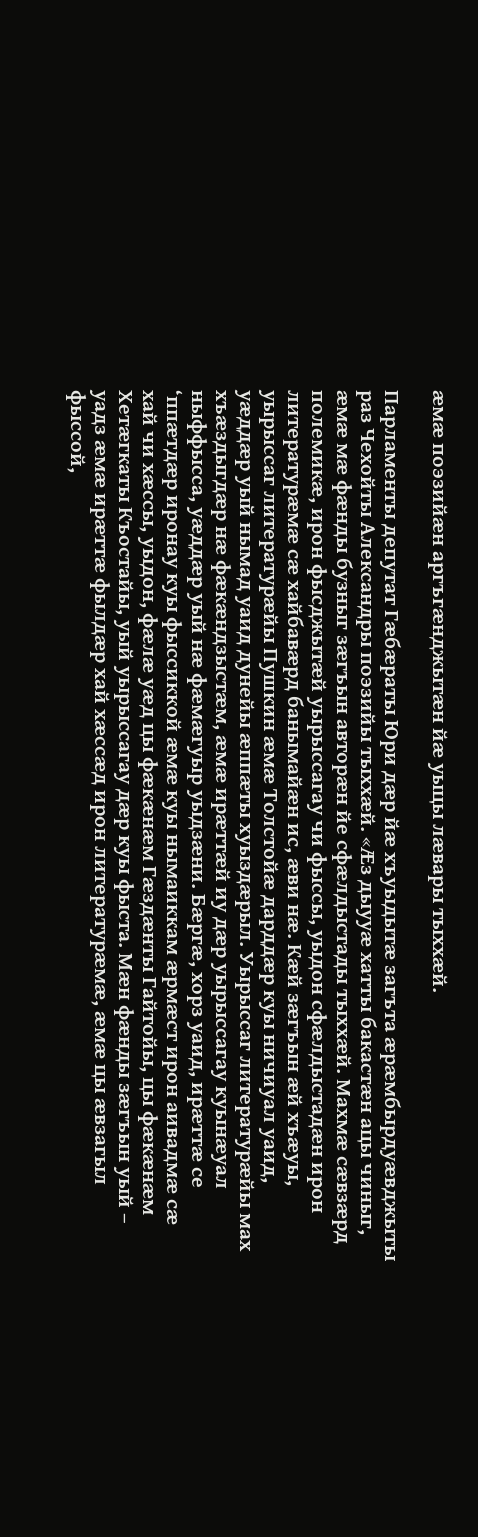æмæ поэзийæн аргъгæнджытæн йæ уыцы лæвары тыххæй.

Парламенты депутат Гæбæраты Юри дæр йæ хъуыдытæ загъта æрæмбырдуæвджыты раз Чехойты Александры поэзийы тыххæй. «Æз дыууæ хатты бакастæн ацы чиныг, æмæ мæ фæнды бузныг зæгъын авторæн йе сфæлдыстады тыххæй. Махмæ сæвзæрд полемикæ, ирон фысджытæй уырыссагау чи фыссы, уыдон сфæлдыстадæн ирон литературæмæ сæ хайбавæрд банымайæн ис, æви нæ. Кæй зæгъын æй хъæуы, уырыссаг литературæйы Пушкин æмæ Толстойæ дарддæр куы ничиуал уаид, уæддæр уый нымад уаид дунейы æппæты хуыздæрыл. Уырыссаг литературæйы мах хъæздыгдæр нæ фæкæндзыстæм, æмæ ирæттæй иу дæр уырыссагау куынæуал ныффысса, уæддæр уый нæ фæмæгуыр уыдзæни. Бæргæ, хорз уаид, ирæттæ се ‘ппæтдæр иронау куы фыссиккой æмæ куы нымаиккам æрмæст ирон аивадмæ сæ хай чи хæссы, уыдон, фæлæ уæд цы фæкæнæм Гæздæнты Гайтойы, цы фæкæнæм Хетæгкаты Къостайы, уый уырыссагау дæр куы фыста. Мæн фæнды зæгъын уый – уадз æмæ ирæттæ фылдæр хай хæссæд ирон литературæмæ, æмæ цы æвзагыл фыссой,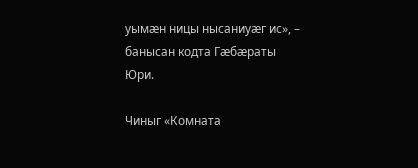уымæн ницы нысаниуæг ис», – банысан кодта Гæбæраты Юри.

Чиныг «Комната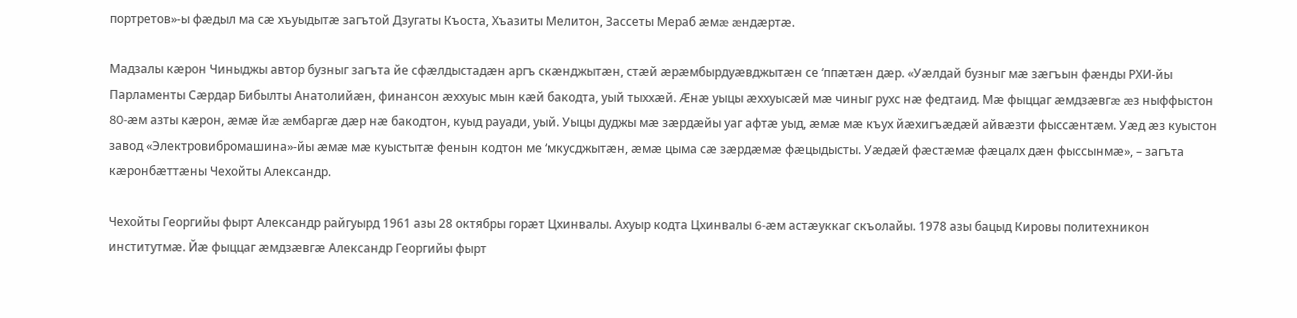портретов»-ы фæдыл ма сæ хъуыдытæ загътой Дзугаты Къоста, Хъазиты Мелитон, Зассеты Мераб æмæ æндæртæ.

Мадзалы кæрон Чиныджы автор бузныг загъта йе сфæлдыстадæн аргъ скæнджытæн, стæй æрæмбырдуæвджытæн се ‘ппæтæн дæр. «Уæлдай бузныг мæ зæгъын фæнды РХИ-йы Парламенты Сæрдар Бибылты Анатолийæн, финансон æххуыс мын кæй бакодта, уый тыххæй. Æнæ уыцы æххуысæй мæ чиныг рухс нæ федтаид. Мæ фыццаг æмдзæвгæ æз ныффыстон 80-æм азты кæрон, æмæ йæ æмбаргæ дæр нæ бакодтон, куыд рауади, уый. Уыцы дуджы мæ зæрдæйы уаг афтæ уыд, æмæ мæ къух йæхигъæдæй айвæзти фыссæнтæм. Уæд æз куыстон завод «Электровибромашина»-йы æмæ мæ куыстытæ фенын кодтон ме ‘мкусджытæн, æмæ цыма сæ зæрдæмæ фæцыдысты. Уæдæй фæстæмæ фæцалх дæн фыссынмæ», – загъта кæронбæттæны Чехойты Александр.

Чехойты Георгийы фырт Александр райгуырд 1961 азы 28 октябры горæт Цхинвалы. Ахуыр кодта Цхинвалы 6-æм астæуккаг скъолайы. 1978 азы бацыд Кировы политехникон институтмæ. Йæ фыццаг æмдзæвгæ Александр Георгийы фырт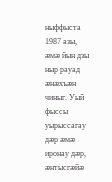ныффыста 1987 азы, æмæ йын дзы ныр рауад æнæхъæн чиныг. Уый фыссы уырыссагау дæр æмæ иронау дæр, æнтысгæйæ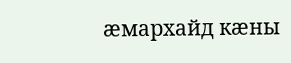æмархайд кæны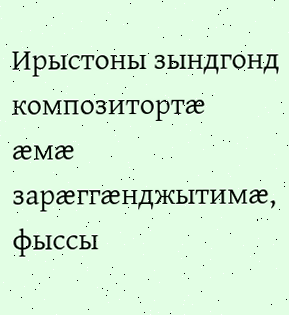Ирыстоны зындгонд композитортæ æмæ зарæггæнджытимæ, фыссы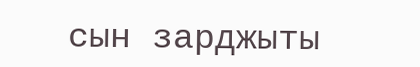сын зарджыты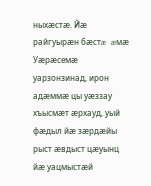ныхæстæ. Йæ райгуырæн бæстæ æмæ Уæрæсемæ уарзонзинад, ирон адæммæ цы уæззау хъысмæт æрхауд, уый фæдыл йæ зæрдæйы рыст æвдыст цæуынц йæ уацмыстæй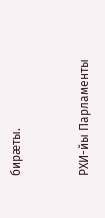бирæты.



РХИ-йы Парламенты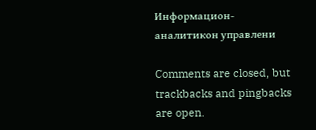Информацион-аналитикон управлени

Comments are closed, but trackbacks and pingbacks are open.